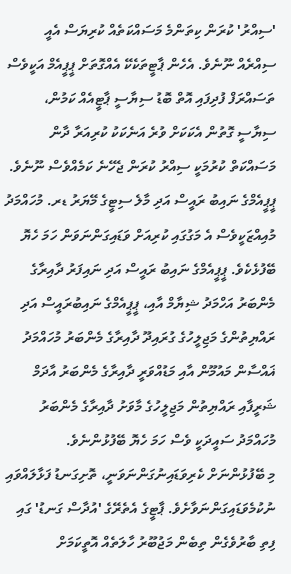'ސިއްރު' ކުރަން ކިތަންމެ މަސައްކަތެއް ކުރިޔަސް އެއީ ސިއްރެއް ނޫނެވެ. އެހެން ޕާޓީތަކެކޭ އެއްގޮތަށް ޕީޕީއެމް އަކީވެސް ތަސައްރަފް ފުދިފައި އޮތް ބޮޑު ސިޔާސީ ޕާޓީއެއް ކަމުން، ސިޔާސީ ގޮތުން އެކަކަށް ވުރެ އަނެކަކު ކުރިއަރާ ދާން މަސައްކަތް ކުރުމަކީ ސިއްރު ކުރަން ޖެހޭނެ ކަމެއްވެސް ނޫނެވެ.
ޕީޕީއެމްގެ ނައިބު ރައީސް އަދި މާލެ ސިޓީގެ މޭޔަރު ޑރ. މުހައްމަދު މުއިއްޒަކީވެސް އެ މަގުގައި ކުރިއަށް ވަޑައިގަންނަވަން ހަމަ ހެޔޮ ބޭފުޅެކެވެ. ޕީޕީއެމްގެ ނައިބު ރައީސް އަދި ނައިފަރު ދާއިރާގެ މެންބަރު އަހްމަދު ޝިޔާމް އާއި، ޕީޕީއެމްގެ ނައިބުރައީސް އަދި ރައްޔިތުންގެ މަޖިލީހުގެ ގުރައިދޫ ދާއިރާގެ މެންބަރު މުހައްމަދު ޣައްސާން މައުމޫން އާއި މަޑުއްވަރީ ދާއިރާގެ މެންބަރު އާދަމް ޝަރީފާއި ރައްޔިތުން މަޖިލީހުގެ މާވަށު ދާއިރާގެ މެންބަރު މުހައްމަދު ސައީދަކީ ވެސް ހަމަ ހެޔޮ ބޭފުޅުންނެވެ.
މި ބޭފުޅުންނަށް ކެރިވަޑައިނުގަންނަވަނީ، ތޮށިގަނޑު ފަޅާލައްވައި ނުކުމެވަޑައިގަންނަވާށެވެ. ޕާޓީގެ އެތެރޭގެ 'އުދާސް ގަނޑު' ގައި ފިތި ބާރުވެގެން ތިބެން މަޖުބޫރު ހާލަތެއް އޮތީކަމަށް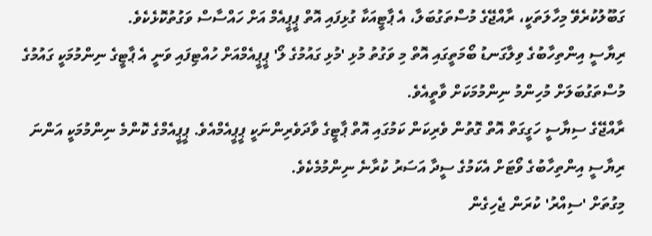ގަބޫލުކުރެވޭ މިހާލަތަކީ، ރާއްޖޭގެ މުސްތަގުބަލާ، އެ ޕާޓީއަކާ ގުޅިފައި އޮތް ޕީޕީއެމް އަށް ހައްސާސް ވަގުތުކޮޅެކެވެ.
ރިޔާސީ އިންތިހާބުގެ ވިލާގަނޑު ބޯމަތީގައި އޮތް މި ވަގުތު މުޅި 'މުޅި ގައުމުގެ ލޯ' ޕީޕީއެމްއަށް ހުއްޓިފައި ވަނީ އެ ޕާޓީގެ ނިންމުމަކީ ގައުމުގެ މުސްތަގުބަލަށް މުހިންމު ނިންމުމަކަށް ވާތީއެވެ.
ރާއްޖޭގެ ސިޔާސީ ހަގީގަތް އޮތް ގޮތުން ވެރިކަން ކަމުގައި އޮތް ޕާޓީގެ ވާދަވެރިންނަކީ ޕީޕީއެމްއެވެ. ޕީޕީއެމްގެ ކޮންމެ ނިންމުމަކީ އަންނަ ރިޔާސީ އިންތިހާބުގެ ވޯޓަށް އެކަމުގެ ސީދާ އަސަރު ކުރާނެ ނިންމުމެކެވެ.
މިގުތަށް 'ސިއްރު' ކުރަން ޖެހިގެން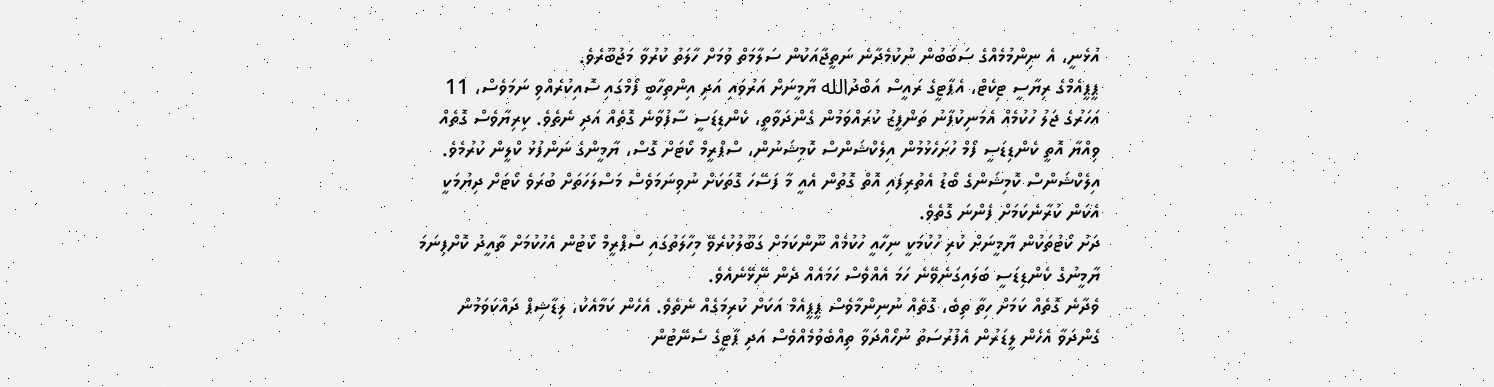އުޅެނީ، އެ ނިންމުމެއްގެ ސަބަބުން ނުކުމެދާނެ ނަތީޖާއަކުން ސަލާމަތް ވުމަށް ހާލަތު ކުރުވާ މަޖުބޫރެވެ.
ޕީޕީއެމްގެ ރިޔާސީ ޓިކެޓް، އެޕާޓީގެ ރައީސް އަބްދުالله ޔާމީނަށް އަރުވައި އަދި އިންތިހާބީ ފޯމްގައި ސޮއިކުރެއްވި ނަމަވެސް، 11 އަހަރުގެ ޖަލު ހުކުމެއް އެމަނިކުފާނު ތަންފީޒު ކުރައްވަމުން ގެންދަވާތީ، ކެންޑިޑަސީ ސާފުވާނެ ގޮތެއް އަދި ނެތެވެ. ކިރިޔާވެސް ގޮތެއް ވިއްޔާ އޮތީ ކެންޑިޑަސީ ފޯމް ހުށަހެޅުމުން އިލެކްޝަންސް ކޮމިޝަނުން، ސްޕްރީމް ކޯޓަށް ގޮސް، ޔާމީންގެ ނަންފުޅު ކްލީން ކުރުމެވެ. އިލެކްޝަންސް ކޮމިޝަންގެ ބޯޑު އެތުރިފައި އޮތް ގޮތުން އެއީ މާ ފަސޭހަ ގޮތަކަށް ނުވިނަމަވެސް މަސްލަހަތަށް ބުރަވެ ކޯޓަށް ދިޔުމަކީ އެކަން ކުރާނެކަމަށް ފެންނަ ގޮތެވެ.
ދަށު ކޯޓުތަކުން ޔާމީނަށް ކުރި ހުކުމަކީ ނިހާއީ ހުކުމެއް ނޫންކަމަށް ގަބޫލުކުރެވޭ މިހާލަތުގައި ސްޕްރީމް ކޯޓުން އެހުކުމަށް ތާއީދު ކޮށްފިނަމަ ޔާމީނުގެ ކެންޑިޑަސީ ބަލައިގަނެވޭނެ ހަމަ އެއްވެސް ހަމައެއް ދެން ނޭޅޭނެއެވެ.
ވެދާނެ ގޮތެއް ކަމަށް ހިތާ ތިބެ، ގޮތެއް ނުނިންމާވެސް ޕީޕީއެމް އަކަށް ކުރިމަގެއް ނެތެވެ. އެހެން ކަމާއެކު، ލިޑާޝިޕް ދައްކަވަމުން ގެންދަވާ އެހެން ލީޑަރުން އެފުރުސަތު ނުހޯއްދަވާ ތިއްބެވުމެއްވެސް އަދި ޕާޓީގެ ސެނޭޓުން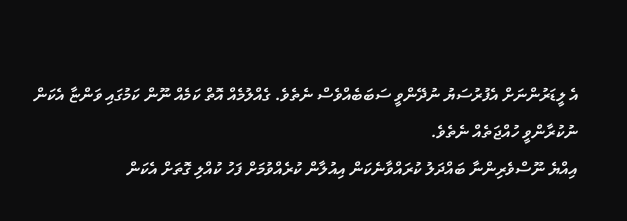އެ ލީޑަރުންނަށް އެފުރުސަޔު ނުދޭންވީ ސަބަބެއްވެސް ނެތެވެ. ގެއްލުމެއް އޮތް ކަމެއް ނޫން ކަމުގައި ވަންޏާ އެކަން ނުކުރާންވީ ހުއްޖަތެއް ނެތެވެ.
އިއްޔެ ނޫސްވެރިންނާ ބައްދަލު ކުރައްވާނެކަން އިއުލާން ކުރެއްވުމަށް ފަހު ކުއްލި ގޮތަށް އެކަން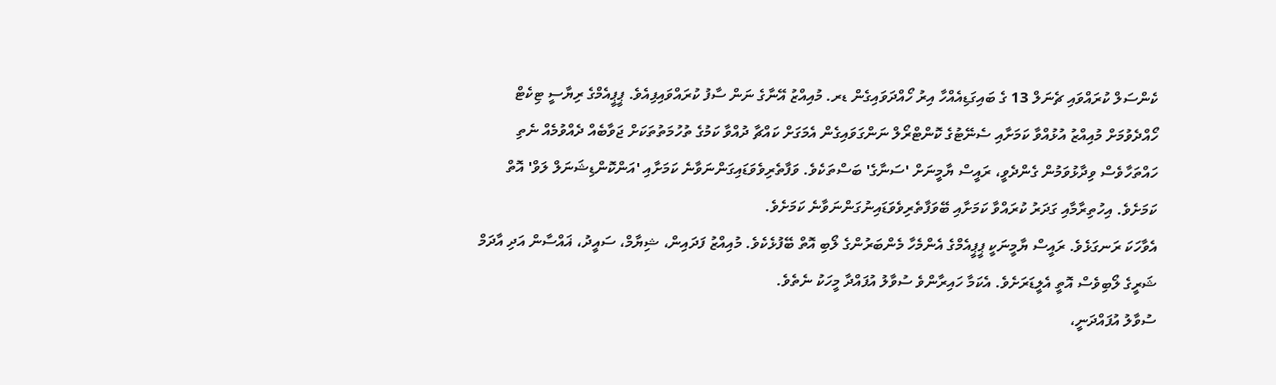ކެންސަލް ކުރައްވައި ޗެނަލް 13 ގެ ބައިގަޑިއެއްހާ އިރު ހޯއްދަވައިގެން ޑރ. މުއިއްޒު އޭނާގެ ނަން ސާފު ކުރައްވައިފިއެވެ. ޕީޕީއެމްގެ ރިޔާސީ ޓިކެޓް ހޯއްދެވުމަށް މުއިއްޒު އުޅުއްވާ ކަމަށާއި ސެނޭޓުގެ ކޮންޓްރޯލް ނަންގަވައިގެން އެމަގަށް ކައްޗާ ދުއްވާ ކަމުގެ ތުހުމަތުތަކަށް ޖަވާބެއް ދެއްވުމެއް ނެތި ހައްތަހާވެސް ވިދާޅުވަމުން ގެންދެވީ، ރައީސް ޔާމީނަށް 'ސަނާގެ' ބަސްތަކެވެ. ވަފާތެރިވެވަޑައިގަންނަވާނެ ކަމަށާއި 'އަންކޮންޑިޝަނަލް ލަވް' އޮތް ކަމަށެވެ. އިހުތިރާމާއި ގަދަރު ކުރައްވާ ކަމަށާއި ބޭވަފާތެރިވެވަޑައިނުގަންނަވާނެ ކަމަށެވެ.
އެވާހަކަ ރަނގަޅެވެ. ރައީސް ޔާމީނަކީ ޕީޕީއެމްގެ އެންމެހާ މެންބަރުންގެ ލޯބި އޮތް ބޭފުޅެކެވެ. މުއިއްޒު ފަދައިން، ޝިޔާމް، ސައީދު، ޣައްސާން އަދި އާދަމް ޝަރީގެ ލޯބިވެސް އޮތީ އެލީޑަރަށެވެ. އެކަމާ ހައިރާންވެ ސުވާލު އުފައްދާ މީހަކު ނެތެވެ.
ސުވާލު އުފައްދަނީ،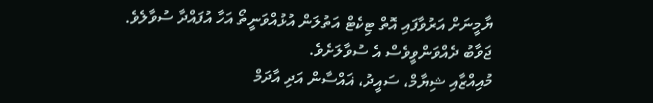ޔާމީނަށް އަރުވާފައި އޮތް ޓިކެޓް އަތުލަން އުޅުއްވަނީތޯ އަހާ އުފައްދާ ސުވާލެވެ. ޖަވާބު ދެއްވަންވީވެސް އެ ސުވާލަށެވެ.
މުއިއްޒާއި ޝިޔާމް، ސައީދު، ޣައްސާން އަދި އާދަމް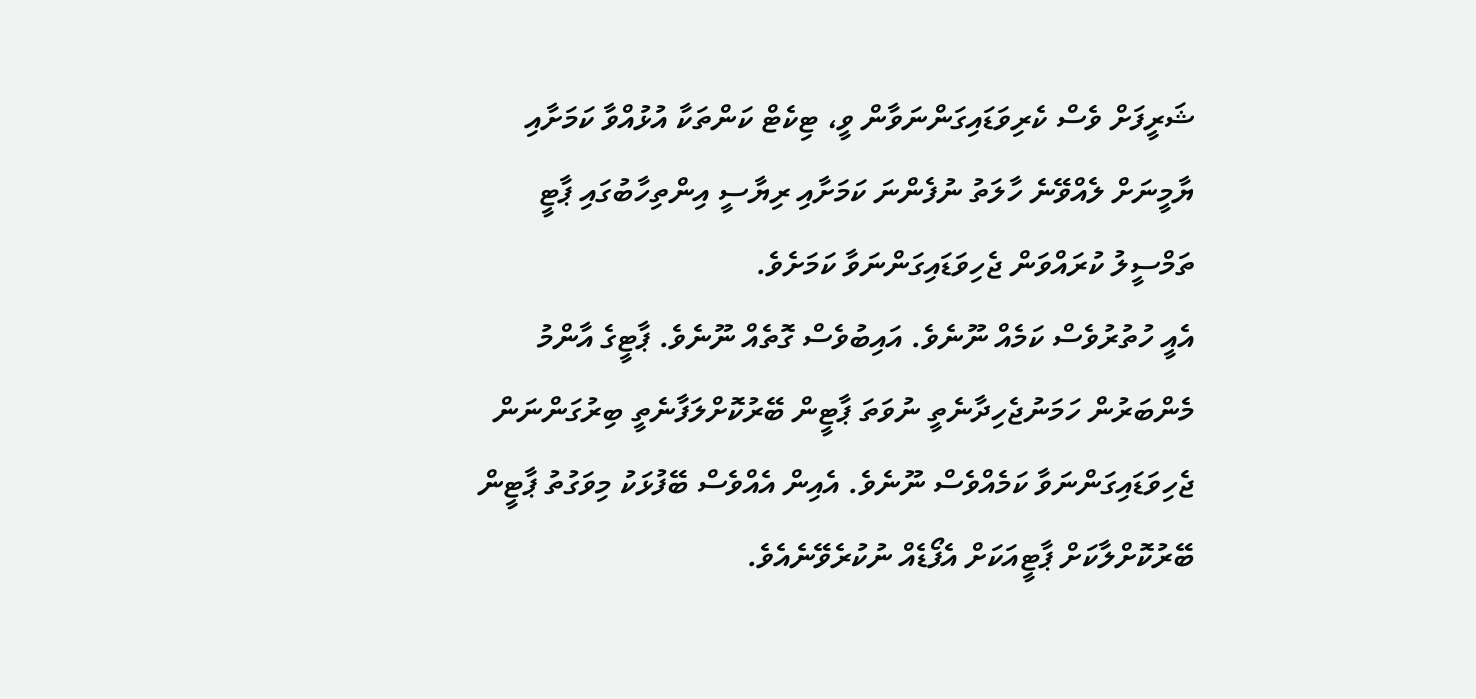ޝަރީފަށް ވެސް ކެރިވަޑައިގަންނަވާން ވީ، ޓިކެޓް ކަންތަކާ އުޅުއްވާ ކަމަށާއި ޔާމީނަށް ލެއްވޭނެ ހާލަތު ނުފެންނަ ކަމަށާއި ރިޔާސީ އިންތިހާބުގައި ޕާޓީ ތަމްސީލު ކުރައްވަން ޖެހިވަޑައިގަންނަވާ ކަމަށެވެ.
އެއީ ހުތުރުވެސް ކަމެއް ނޫނެވެ. އައިބުވެސް ގޮތެއް ނޫނެވެ. ޕާޓީގެ އާންމު މެންބަރުން ހަމަނުޖެހިދާނެތީ ނުވަތަ ޕާޓީން ބޭރުކޮށްލަފާނެތީ ބިރުގަންނަން ޖެހިވަޑައިގަންނަވާ ކަމެއްވެސް ނޫނެވެ. އެއިން އެއްވެސް ބޭފުޅަކު މިވަގުތު ޕާޓީން ބޭރުކޮށްލާކަށް ޕާޓީއަކަށް އެފޯޑެއް ނުކުރެވޭނެއެވެ.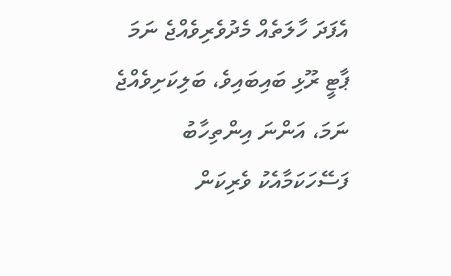އެފަދަ ހާލަތެއް މެދުވެރިވެއްޖެ ނަމަ ޕާޓީ ރޫޅި ބައިބައިވެ، ބަލިކަށިވެއްޖެ ނަމަ، އަންނަ އިންތިހާބު ފަސޭހަކަމާއެކު ވެރިކަން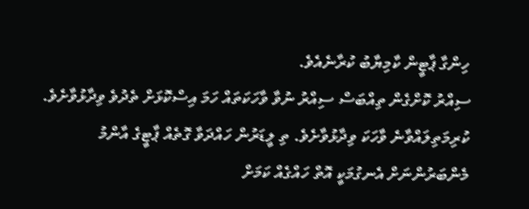ހިންގާ ޕާޓީން ކާމިޔާބު ކުރާނެއެވެ.
ސިއްރު ކޮށްގެން ތިއްބަސް ސިއްރު ނުވާ ވާހަކަތައް ހަމަ އިސްކޮޅަށް ތެދުވެ ވިދާޅުވާށެވެ. ކުރިމަތިލައްވާނެ ވާހަކަ ވިދާޅުވާށެވެ. ތި ލީޑަރުން ހައްދަވާ ގޮތެއް ޕާޓީގެ އާންމު މެންބަރުންނަށް އެނގުމަކީ އޮތް ހައްގެއް ކަމަށް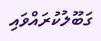ގަބޫލުކުރައްވައި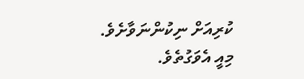ކުރިއަށް ނިކުންނަވާށެވެ. މިއީ އެވަގުތެވެ.